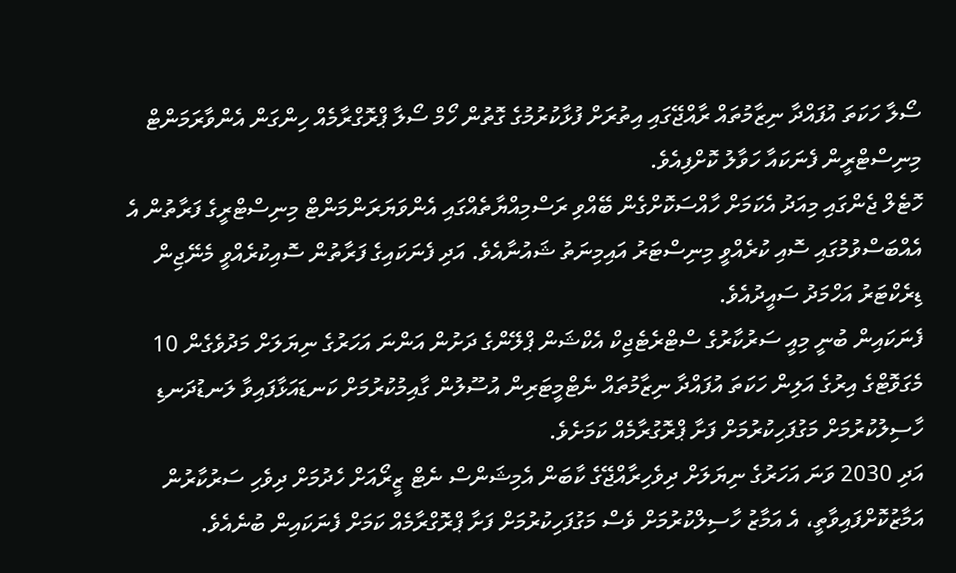ސޯލާ ހަކަތަ އުފައްދާ ނިޒާމުތައް ރާއްޖޭގައި އިތުރަށް ފުޅާކުރުމުގެ ގޮތުން ހޯމް ސޯލާ ޕްރޮގްރާމެއް ހިންގަން އެންވާރަމަންޓް މިނިސްޓްރީން ފެނަކައާ ހަވާލު ކޮށްފިއެވެ.
ހޮޓެލް ޖެންގައި މިއަދު އެކަމަށް ހާއްސަކޮށްގެން ބޭއްވި ރަސްމިއްޔާތެއްގައި އެންވަޔަރަންމަންޓް މިނިސްޓްރީގެ ފަރާތުން އެ އެއްބަސްވުމުގައި ސޮއި ކުރެއްވީ މިނިސްޓަރު އައިމިނަތު ޝައުނާއެވެ. އަދި ފެނަކައިގެ ފަރާތުން ސޮއިކުރެއްވީ މެނޭޖިން ޑިރެކްޓަރު އަހްމަދު ސައީދުއެވެ.
ފެނަކައިން ބުނީ މިއީ ސަރުކާރުގެ ސްޓްރެޓެޖިކް އެކްޝަން ޕްލޭންގެ ދަށުން އަންނަ އަހަރުގެ ނިޔަލަށް މަދުވެގެން 10 މެގަވޮޓްގެ އިރުގެ އަލިން ހަކަތަ އުފައްދާ ނިޒާމުތައް ނެޓްމީޓަރިން އުސޫލުން ގާއިމުކުރުމަށް ކަނޑައަޅާފައިވާ ލަނޑުދަނޑި ހާސިލުކުރުމަށް މަގުފަހިކުރުމަށް ފަށާ ޕްރޮގުރާމެއް ކަމަށެވެ.
އަދި 2030 ވަނަ އަހަރުގެ ނިޔަލަށް ދިވެހިރާއްޖޭގެ ކާބަން އެމިޝަންސް ނެޓް ޒީރޯއަށް ހެދުމަށް ދިވެހި ސަރުކާރުން އަމާޒުކޮށްފައިވާތީ، އެ އަމާޒު ހާސިލްކުރުމަށް ވެސް މަގުފަހިކުރުމަށް ފަށާ ޕްރޮގްރާމެއް ކަމަށް ފެނަކައިން ބުނެއެވެ.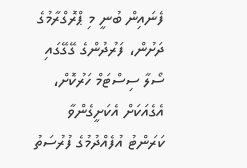ފެނައިން ބުނީ މި ޕްރޮގްރާމުގެ ދަށުން، ފަރުދުންގެ ގޭގޭގައި ސޯލާ ސިސްޓަމް ހަރުކޮށް، އެގެއަކަށް އެކަށީގެންވާ ކަރަންޓު އުފެއްދުމުގެ ފުރުސަތު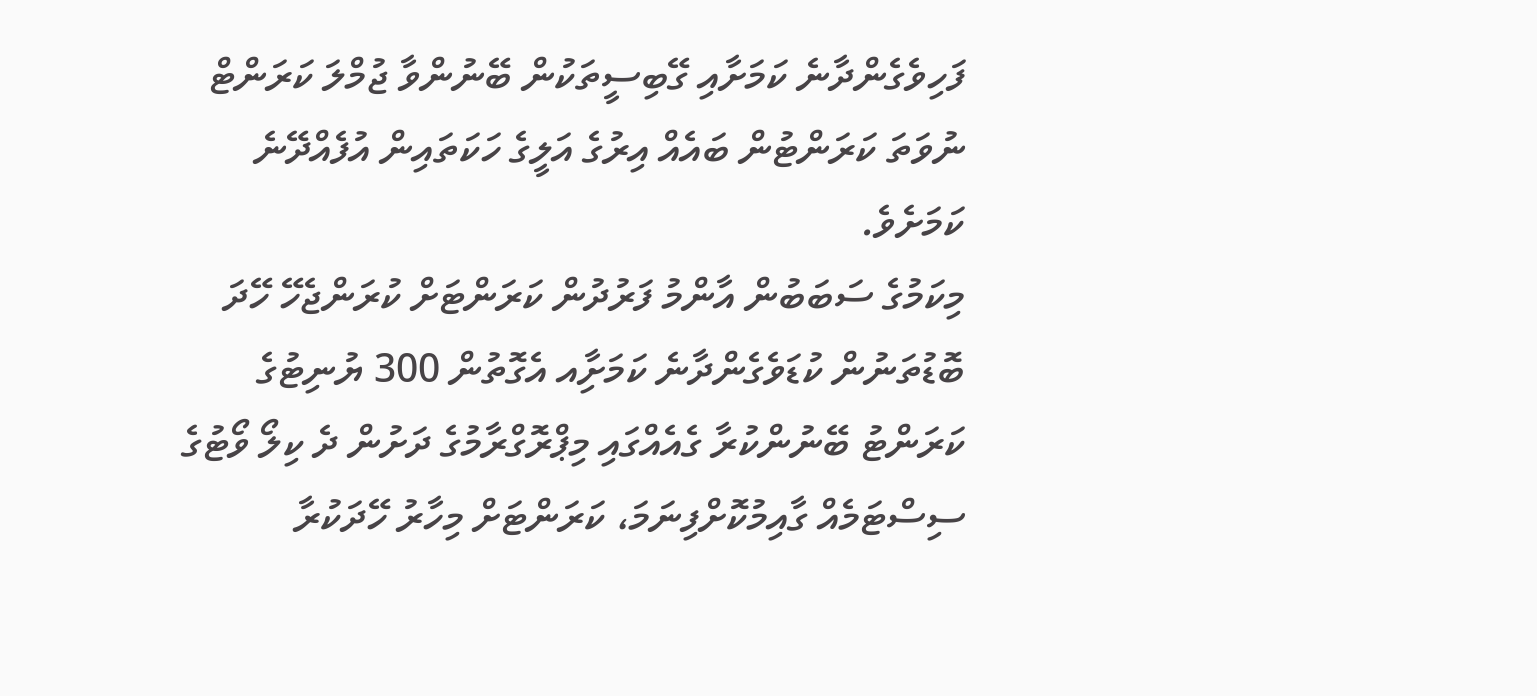ފަހިވެގެންދާނެ ކަމަށާއި ގޭބިސީތަކުން ބޭނުންވާ ޖުމްލަ ކަރަންޓް ނުވަތަ ކަރަންޓުން ބައެއް އިރުގެ އަލީގެ ހަކަތައިން އުފެއްދޭނެ ކަމަށެވެ.
މިކަމުގެ ސަބަބުން އާންމު ފަރުދުން ކަރަންޓަށް ކުރަންޖެހޭ ހޭދަ ބޮޑުތަނުން ކުޑަވެގެންދާނެ ކަމަށާިއ އެގޮތުން 300 ޔުނިޓުގެ ކަރަންޓު ބޭނުންކުރާ ގެއެއްގައި މިޕްރޮގްރާމުގެ ދަށުން ދެ ކިލޯ ވޯޓުގެ ސިސްޓަމެއް ގާއިމުކޮށްފިނަމަ، ކަރަންޓަށް މިހާރު ހޭދަކުރާ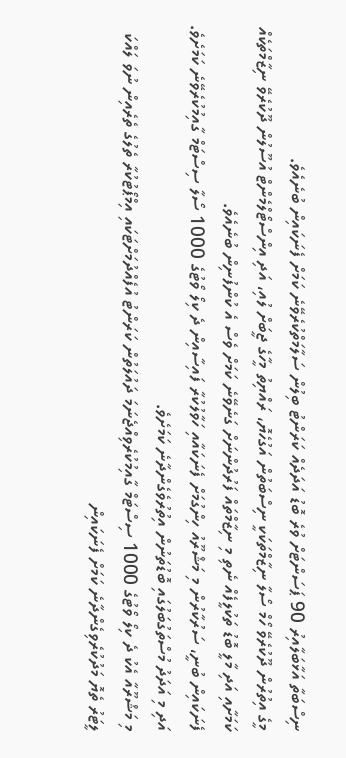ނިސްބަތާ އަޅާބަލާއިރު 90 ޕަސަންޓަށް ވުރެ ބޮޑު އަދަދެއް ކަރަންޓު ބިލުން ސަލާމަތްކުރެވޭނެ ކަމަށް ފެނަކައިން ބުނެއެވެ.
މީގެ އިތުރުން ދޫކުރެވޭ ހޯމް ސޯލާ ނިޒާމްތަކަކީ ނިސްބަތުން އަގުހެޔޮ، ރައްޔިތު މީހާގެ ޖީބަށް ލުއި، އަދި އިންސްޓޯލްމެންޓް އުސޫލުން ދޫކުރެވޭ ނިޒާމްތަކެއް ކަމަށާއި އަދި މާލީ ބޮޑު ތަކުލީފެއް ނެތި މި ނިޒާމްތައް ފަރުދުންނަށް ގަނެވޭނެ ކަމަށް ވެސް އެ ކުންފުނިން ބުނެއެވެ.
ފެނަކައިން ބުނީ، ސަރުކާރުން މި މަޝްރޫއު ހިންގުމަށް ފެނަކައާއި ހަވާލުކުރާ ފައިސާއިން ދެ ކިލޯ ވޯޓުގެ 1000 ސޯލާ ސިސްޓަމް ގާއިމުކުރެވޭނެ ކަމަށެވެ. އަދި މި އަދަދު މުސްތަގުބަލުގައި ބޮޑުތަނުން އިތުރުވެގެންދާނެ ކަމަށެވެ.
މި މަޝްރޫއާ އެކު ދެ ކިލޯ ވޯޓުގެ 1000 ސިސްޓަމް ގާއިމުކުރެވިއްޖެނަމަ ދައުލަތުން ކަރަންޓު އުފެއްދުމަށްޓަކައި އިމްޕޯޓުކުރާ ތެލުގެ ތެރެއިން ނުވަ ލައްކަ ލީޓަރު ތެޔޮ މަދުކުރެވިގެންދާނެ ކަމަށް ފެނަކައިން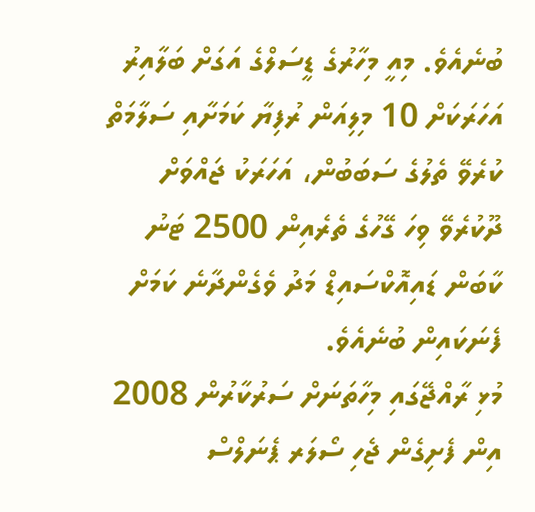ބުނެއެވެ. މިއީ މިހާރުގެ ޑީސަލްގެ އަގަށް ބަލާއިރު އަހަރަކަށް 10 މިލިއަން ރުފިޔާ ކަމަށާއި ސަލާމަތް ކުރެވޭ ތެލުގެ ސަބަބުން، އަހަރަކު ޖައްވަށް ދޫކުރެވޭ ވިހަ ގޭހުގެ ތެރެއިން 2500 ޓަނު ކާބަން ޑައިއޮކްސައިޑް މަދު ވެގެންދާނެ ކަމަށް ފެނަކައިން ބުނެއެވެ.
މުޅި ރާއްޖޭގައި މިހާތަނަށް ސަރުކާރުން 2008 އިން ފެށިގެން ޖެހި ސޯލަރ ޕެނަލްސް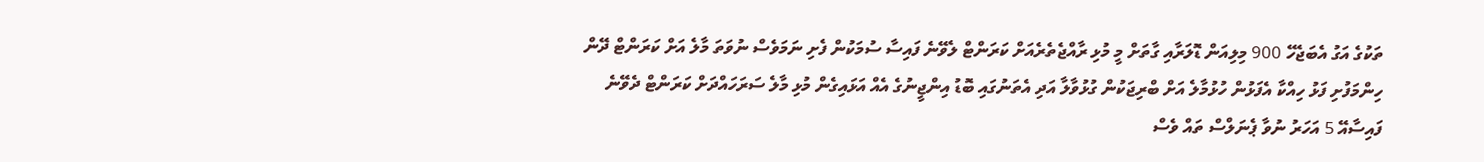ތަކުގެ އަގު އެބަޖެހޭ 900 މިލިއަން ޑޮލަރާއި ގާތަށް މީ މުޅި ރާއްޖެތެރެއަށް ކަރަންޓް ލެވޭނެ ފައިސާ ސުމަކުން ފެށި ނަމަވެސް ނުވަތަ މާލެ އަށް ކަރަންޓް ދޭން ހިންމަފުށި ފަޅު ހިއްކާ އެފަޅުން ހުޅުމާލެ އަށް ބްރިޖަކުން ގުޅުވާލާ އަދި އެތަނުގައި ބޮޑު އިންޖީނުގެ އެއް އަޅައިގެން މުޅި މާލެ ސަރަހައްދަށް ކަރަންޓް ދެވޭނެ ފައިސާއޭ 5 އަހަރު ނުވާ ޕެނަލްސް ތައް ވެސް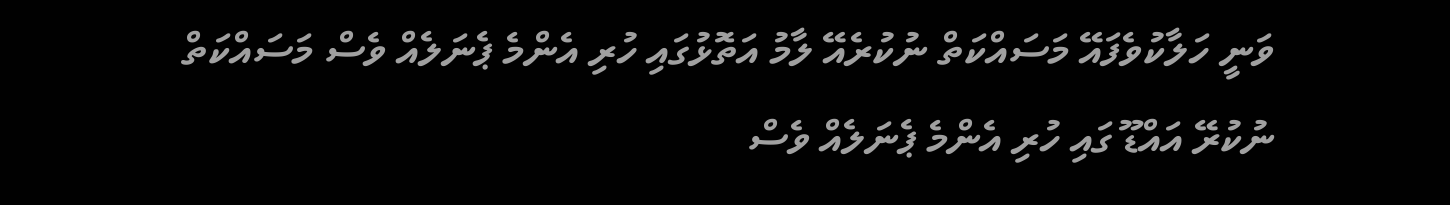ވަނީ ހަލާކުވެފައޭ މަސައްކަތް ނުކުރެއޭ ލާމު އަތޮޅުގައި ހުރި އެންމެ ޕެނަލެއް ވެސް މަސައްކަތް ނުކުރޭ އައްޑޫ ގައި ހުރި އެންމެ ޕެނަލެއް ވެސް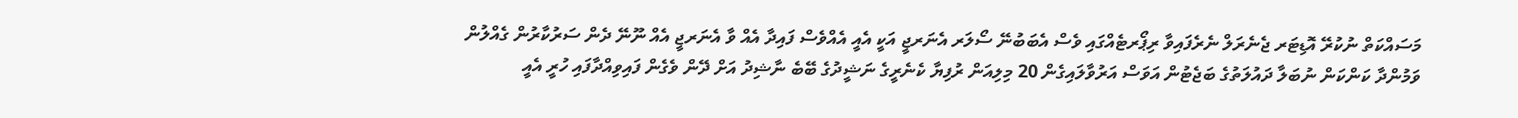މަސައްކަތް ނުކުރޭ އޮޑިޓަރ ޖެނެރަލް ނެރެފައިވާ ރިޕޯރޓެއްގައި ވެސް އެބަބުނޭ ސޯލަރ އެނަރޖީ އަކީ އެއީ އެއްވެސް ފައިދާ އެއް ވާ އެނަރޖީ އެއް ނޫނޭ ދެން ސަރުކާރުން ގެއްލުން ވަމުންދާ ކަންކަން ނުބަލާ ދައުލަތުގެ ބަޖެޓުން އަވަސް އަރުވާލައިގެން 20 މިލިއަން ރުފިޔާ ކެނެރީގެ ނަޝީދުގެ ބޭބެ ނާޝިދު އަށް ދޭން ވެގެން ފައިވިއްދާފައި ހުރީ އެއީ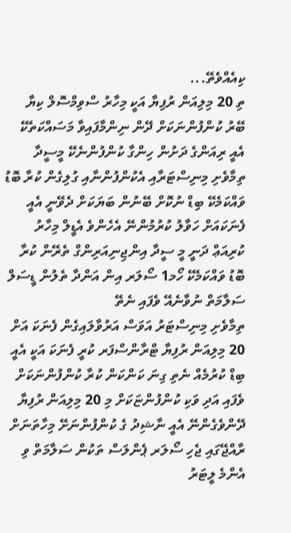ކިއެއްވެތޭ...
ތި 20 މިލިއަން ރުފިޔާ އަކީ މިހާރު ސްވިމްސޮލް ކިޔާ ބޭރު ކުންފުންނަކަށް ދޭން ނިންމާފައިވާ މަސައްކަތެކޭ އެއީ ރިއަންގެ ދަށުން ހިންގާ ކުންފުންނެކޭ މީސީދާ ތިމާވެށި މިނިސްޓަރާއި އެކުންފުންނާއި ގުލިގެން ކުރާ ބޮޑު ވައްކަމެކޭ ބިޑް ނުކޮށް ބޭނުން ބަޔަކަށް ދެވޭނީ އެއީ ފެނަކައަށް ހަވާލު ކުރުމުންނޭ އެހެންވެ އެޑީލް މިހާރު ކުރިއަޢް ދަނީ މީ ސީދާ އިންޖިނިއަރިންގް ތެރޭން ކުރާ ބޮޑު ވައްކަމެކޭ ހޯމ1 ސޯލަރ އިން އަންދާ ތެލުން ޑީސަލް ސަލާމަތް ނުވާނެއޭ ވެފައި ނެތޭ
ތިމާވެށި މިނިސްޓަރު އަވަސް އަރުވާލައިގެން ފެނަކަ އަށް 20 މިލިއަން ރުފިޔާ ޓްރާންސްފަރ ކުރީ ފެނަކަ އަކީ އެއީ ބިޑް ކުރުމެއް ނެތި ގިނަ ކަންކަން ކުރާ ކުންފުންނަކަށް ވެފައި އަދި ވަކި ކުންފުންޏަކަށް މި 20 މިލިއަން ރުފިޔާ ދޭންވެގެންނޭ އެއީ ނާޝިދު ގެ ކުންފުންނަށޭ މިހާތަނަށް ރާއްޖޭގައި ޖެހި ސޯލަރ ޕެންލަސް ތަކުން ސަލާމަތް ވި އެންމެ ލީޓަރު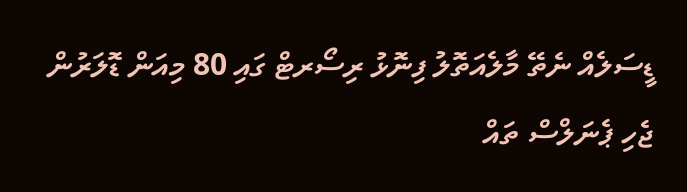ޑީސަލެއް ނެތޭ މާލެއަތޮލު ފިނޮޅު ރިސޯރޓް ގައި 80 މިއަން ޑޮލަރުން ޖެހި ޕެނަލްސް ތައް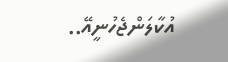އުކާލަންޖެހުނީއޭ..